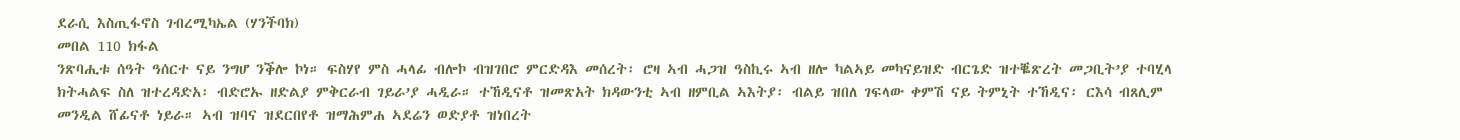ደራሲ እስጢፋኖስ ገብረሚካኤል (ሃንችባክ)
መበል 110 ክፋል
ንጽባሒቱ ሰዓት ዓሰርተ ናይ ንግሆ ንቕሎ ኮነ። ፍስሃየ ምስ ሓላፊ ብሎኮ ብዝገበሮ ምርድዳእ መሰረት፡ ሮዛ ኣብ ሓጋዝ ዓስኪሩ ኣብ ዘሎ ካልኣይ መካናይዝድ ብርጌድ ዝተቘጽረት መጋቢት’ያ ተባሂላ ክትሓልፍ ስለ ዝተረዳድአ፡ ብድሮኡ ዘድልያ ምቅርራብ ገይራ’ያ ሓዲራ። ተኸዲናቶ ዝመጽአት ክዳውንቲ ኣብ ዘምቢል ኣእትያ፡ ብልይ ዝበለ ገፍላው ቀምሽ ናይ ትምኒት ተኸዲና፡ ርእሳ ብጸሊም መንዲል ሸፊናቶ ነይራ። ኣብ ዝባና ዝደርበየቶ ዝማሕምሐ ኣደሬን ወድያቶ ዝነበረት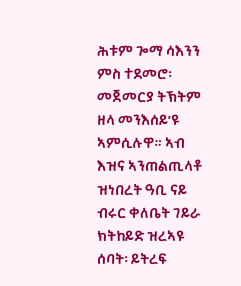ሕቱም ጐማ ሳእንን ምስ ተደመሮ፡ መጀመርያ ትኽትም ዘላ መንእሰይ’ዩ ኣምሲሉዋ። ኣብ እዝና ኣንጠልጢላቶ ዝነበረት ዓቢ ናይ ብሩር ቀለቤት ገይራ ክትከይድ ዝረኣዩ ሰባት፡ ይትረፍ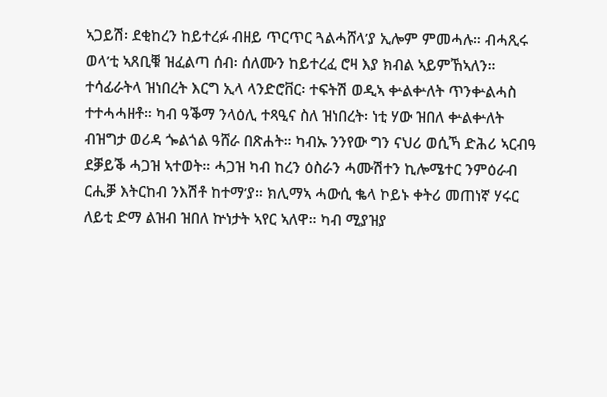ኣጋይሽ፡ ደቂከረን ከይተረፉ ብዘይ ጥርጥር ጓልሓሸላ’ያ ኢሎም ምመሓሉ። ብሓጺሩ ወላ’ቲ ኣጸቢቑ ዝፈልጣ ሰብ፡ ሰለሙን ከይተረፈ ሮዛ እያ ክብል ኣይምኸኣለን።
ተሳፊራትላ ዝነበረት እርግ ኢላ ላንድሮቨር፡ ተፍትሽ ወዲኣ ቍልቍለት ጥንቍልሓስ ተተሓሓዘቶ። ካብ ዓቕማ ንላዕሊ ተጻዒና ስለ ዝነበረት፡ ነቲ ሃው ዝበለ ቍልቍለት ብዝግታ ወሪዳ ጐልጎል ዓሸራ በጽሐት። ካብኡ ንንየው ግን ናህሪ ወሲኻ ድሕሪ ኣርብዓ ደቓይቕ ሓጋዝ ኣተወት። ሓጋዝ ካብ ከረን ዕስራን ሓሙሽተን ኪሎሜተር ንምዕራብ ርሒቓ እትርከብ ንእሽቶ ከተማ’ያ። ክሊማኣ ሓውሲ ቈላ ኮይኑ ቀትሪ መጠነኛ ሃሩር ለይቲ ድማ ልዝብ ዝበለ ኵነታት ኣየር ኣለዋ። ካብ ሚያዝያ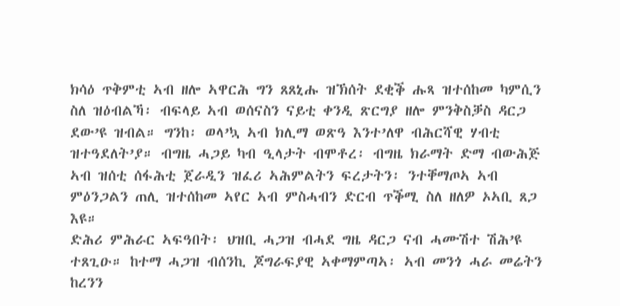ክሳዕ ጥቅምቲ ኣብ ዘሎ ኣዋርሕ ግን ጸጸኒሑ ዝኽሰት ደቂቕ ሑጻ ዝተሰከመ ካምሲን ስለ ዝዕብልኻ፡ ብፍላይ ኣብ ወሰናስን ናይቲ ቀንዲ ጽርግያ ዘሎ ምንቅስቓስ ዳርጋ ደው’ዩ ዝብል። ግንከ፡ ወላ’ኳ ኣብ ክሊማ ወጽዓ እንተ’ለዋ ብሕርሻዊ ሃብቲ ዝተዓደለት’ያ። ብግዜ ሓጋይ ካብ ዒላታት ብሞቶረ፡ ብግዜ ክራማት ድማ ብውሕጅ ኣብ ዝሰቲ ሰፋሕቲ ጀራዲን ዝፈሪ ኣሕምልትን ፍረታትን፡ ንተቐማጦኣ ኣብ ምዕንጋልን ጠሊ ዝተሰከመ ኣየር ኣብ ምስሓብን ድርብ ጥቕሚ ስለ ዘለዎ ኦኣቢ ጸጋ እዩ።
ድሕሪ ምሕራር ኣፍዓበት፡ ህዝቢ ሓጋዝ ብሓደ ግዜ ዳርጋ ናብ ሓሙሽተ ሽሕ’ዩ ተጸጊዑ። ከተማ ሓጋዝ ብሰንኪ ጆግራፍያዊ ኣቀማምጣኣ፡ ኣብ መንጎ ሓራ መሬትን ከረንን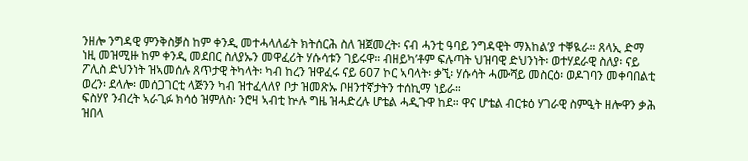ንዘሎ ንግዳዊ ምንቅስቓስ ከም ቀንዲ መተሓላለፊት ክትሰርሕ ስለ ዝጀመረት፡ ናብ ሓንቲ ዓባይ ንግዳዊት ማእከል’ያ ተቐዪራ። ጸላኢ ድማ ነዚ መዝሚዙ ከም ቀንዲ መደበር ስለያኡን መዋፈሪት ሃሱሳቱን ገይሩዋ። ብዘይካ’ቶም ፍሉጣት ህዝባዊ ድህንነት፡ ወተሃደራዊ ስለያ፡ ናይ ፖሊስ ድህንነት ዝኣመሰሉ ጸጥታዊ ትካላት፡ ካብ ከረን ዝዋፈሩ ናይ 607 ኮር ኣባላት፡ ቃኚ፡ ሃሱሳት ሓሙሻይ መስርዕ፡ ወዶገባን መቀባበልቲ ወረን፡ ደላሎ፡ መሰጋገርቲ ላጅንን ካብ ዝተፈላለየ ቦታ ዝመጽኡ ቦዘንተኛታትን ተሰኪማ ነይራ።
ፍስሃየ ንብረት ኣራጊፉ ክሳዕ ዝምለስ፡ ንሮዛ ኣብቲ ኵሉ ግዜ ዝሓድረሉ ሆቴል ሓዲጉዋ ከደ። ዋና ሆቴል ብርቱዕ ሃገራዊ ስምዒት ዘሎዋን ቃሕ ዝበላ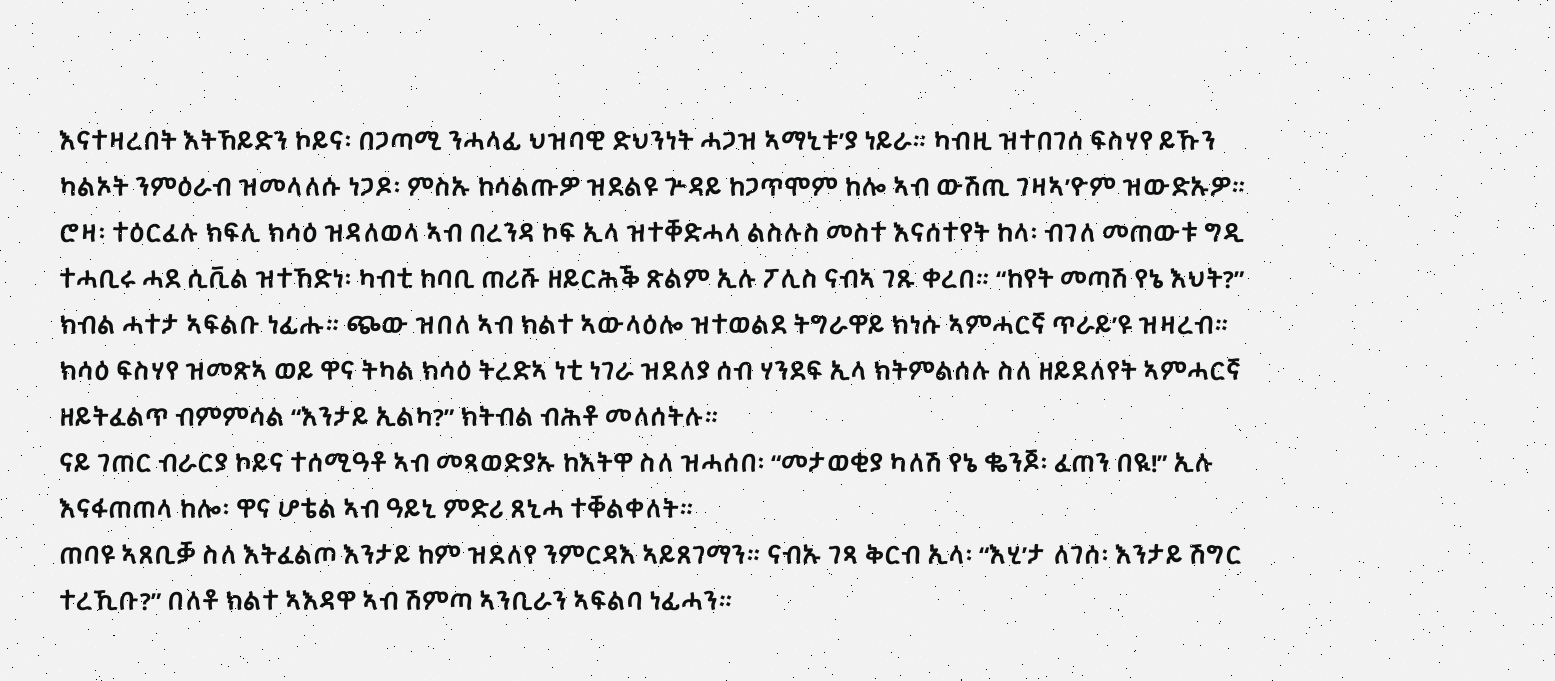እናተዛረበት እትኸይድን ኮይና፡ በጋጣሚ ንሓላፊ ህዝባዊ ድህንነት ሓጋዝ ኣማኒቱ’ያ ነይራ። ካብዚ ዝተበገሰ ፍስሃየ ይኹን ካልኦት ንምዕራብ ዝመላለሱ ነጋዶ፡ ምስኡ ከሳልጡዎ ዝደልዩ ጕዳይ ከጋጥሞም ከሎ ኣብ ውሽጢ ገዛኣ’ዮም ዝውድኡዎ። ሮዛ፡ ተዕርፈሉ ክፍሊ ክሳዕ ዝዳለወላ ኣብ በረንዳ ኮፍ ኢላ ዝተቐድሓላ ልስሉስ መስተ እናሰተየት ከላ፡ ብገለ መጠውቱ ግዲ ተሓቢሩ ሓደ ሲቪል ዝተኸድነ፡ ካብቲ ከባቢ ጠሪሹ ዘይርሕቕ ጽልም ኢሉ ፖሊስ ናብኣ ገጹ ቀረበ። “ከየት መጣሽ የኔ እህት?” ክብል ሓተታ ኣፍልቡ ነፊሑ። ጭው ዝበለ ኣብ ክልተ ኣውላዕሎ ዝተወልደ ትግራዋይ ክነሱ ኣምሓርኛ ጥራይ’ዩ ዝዛረብ።
ክሳዕ ፍስሃየ ዝመጽኣ ወይ ዋና ትካል ክሳዕ ትረድኣ ነቲ ነገራ ዝደለያ ሰብ ሃንደፍ ኢላ ክትምልሰሉ ስለ ዘይደለየት ኣምሓርኛ ዘይትፈልጥ ብምምሳል “እንታይ ኢልካ?” ክትብል ብሕቶ መለሰትሉ።
ናይ ገጠር ብራርያ ኮይና ተሰሚዓቶ ኣብ መጻወድያኡ ከእትዋ ስለ ዝሓሰበ፡ “መታወቂያ ካለሽ የኔ ቈንጆ፡ ፈጠን በዪ!” ኢሉ እናፋጠጠላ ከሎ፡ ዋና ሆቴል ኣብ ዓይኒ ምድሪ ጸኒሓ ተቐልቀለት።
ጠባዩ ኣጸቢቓ ስለ እትፈልጦ እንታይ ከም ዝደለየ ንምርዳእ ኣይጸገማን። ናብኡ ገጻ ቅርብ ኢላ፡ “እሂ’ታ ለገሰ፡ እንታይ ሽግር ተረኺቡ?” በለቶ ክልተ ኣእዳዋ ኣብ ሽምጣ ኣንቢራን ኣፍልባ ነፊሓን።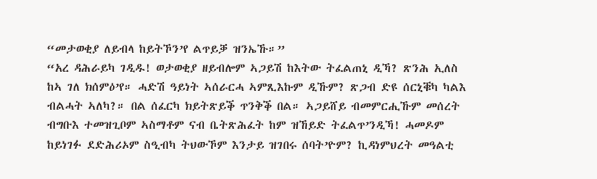“መታወቂያ ለይብላ ከይትኾን’የ ልጥይቓ ዝንኤኹ።”
“አረ ዳሕራይካ ገዲዱ! ወታወቂያ ዘይብሎም ኣጋይሽ ከእትው ትፈልጠኒ ዲኻ? ጽንሕ ኢለስ ከኣ ገለ ክሰምዕ’የ። ሓድሽ ዓይነት ኣሰራርሓ ኣምጺእኩም ዲኹም? ጽጋብ ድዩ ሰርኒቑካ ካልእ ብልሓት ኣለካ?። በል ሰፈርካ ክይትጽይቕ ጥንቅቕ በል። ኣጋይሸይ ብመምርሒኹም መሰረት ብግቡእ ተመዝጊቦም ኣስማቶም ናብ ቤትጽሕፈት ከም ዝኸይድ ትፈልጥ’ንዲኻ! ሓመዶም ከይነገፉ ደድሕሪኦም ስዒብካ ትህውኾም እንታይ ዝገበሩ ሰባት’ዮም? ኪዳነምህረት መዓልቲ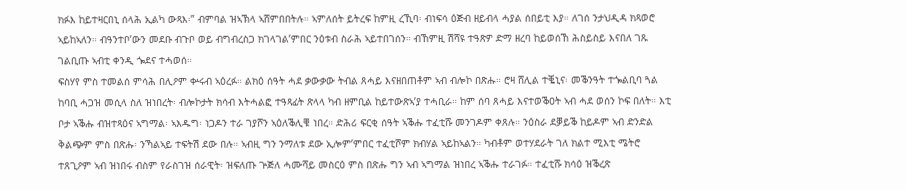ክፉእ ከይተዛርበኒ ሰላሕ ኢልካ ውጻእ፡” ብምባል ዝኣኽላ ኣሸምበበትሉ። ኣምለሰት ይትረፍ ከምዚ ረኺባ፡ ብነፍሳ ዕጅብ ዘይብላ ሓያል ሰበይቲ እያ። ለገሰ ንታህዲዳ ክጻወሮ ኣይከኣለን። ብዓንተቦ’ውን መደቡ ብጉቦ ወይ ብግብረስጋ ክገላገል’ምበር ንዕቱብ ስራሕ ኣይተበገሰን። ብኸምዚ ሽሻዩ ተዓጽዎ ድማ ዘረባ ከይወሰኸ ሕስይስይ እናበለ ገጹ ገልቢጡ ኣብቲ ቀንዲ ጐደና ተሓወሰ።
ፍስሃየ ምስ ተመልሰ ምሳሕ በሊዖም ቍሩብ ኣዕረፉ። ልክዕ ሰዓት ሓደ ቃውቃው ትብል ጸሓይ እናዘበጠቶም ኣብ ብሎኮ በጽሑ። ሮዛ ሸሊል ተቘኒና፡ መቕንዓት ተጐልቢባ ጓል ከባቢ ሓጋዝ መሲላ ስለ ዝነበረት፡ ብሎኮታት ክሳብ እትሓልፎ ተዓጻፊት ጽላላ ካብ ዘምቢል ከይተውጽኣ’ያ ተሓቢራ። ከም ሰባ ጸሓይ እናተወቕዐት ኣብ ሓደ ወሰን ኮፍ በለት። እቲ ቦታ ኣቕሑ ብዝተጻዕና ኣግማል፡ ኣእዱግ፡ ነጋዶን ተራ ገያሾን ኣዕለቕሊቑ ነበረ። ድሕሪ ፍርቂ ሰዓት ኣቕሑ ተፈቲሹ መንገዶም ቀጸሉ። ንዕስራ ደቓይቕ ከይዶም ኣብ ድንድል ቅልጭም ምስ በጽሑ፡ ንኻልኣይ ተፍትሽ ደው በሉ። ኣብዚ ግን ንማለቱ ደው ኢሎም’ምበር ተፈቲሾም ክብሃል ኣይከኣልን። ካብቶም ወተሃደራት ገለ ክልተ ሚእቲ ሜትሮ ተጸጊዖም ኣብ ዝነበሩ ብስም የራስገዝ ሰራዊት፡ ዝፍለጡ ጕጅለ ሓሙሻይ መስርዕ ምስ በጽሑ ግን ኣብ ኣግማል ዝነበረ ኣቕሑ ተራገፉ። ተፈቲሹ ክሳዕ ዝቕረጽ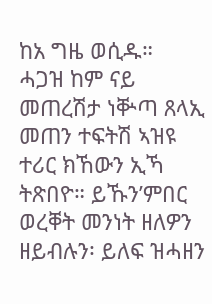ከአ ግዜ ወሲዱ።
ሓጋዝ ከም ናይ መጠረሽታ ነቝጣ ጸላኢ መጠን ተፍትሽ ኣዝዩ ተሪር ክኸውን ኢኻ ትጽበዮ። ይኹን’ምበር ወረቐት መንነት ዘለዎን ዘይብሉን፡ ይለፍ ዝሓዘን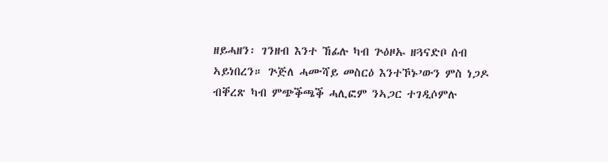ዘይሓዘን፡ ገንዘብ እንተ ኸፊሉ ካብ ጕዕዞኡ ዘጓናድቦ ሰብ ኣይነበረን። ጕጅለ ሓሙሻይ መስርዕ እንተኾኑ’ውን ምስ ነጋዶ ብቐረጽ ካብ ምጭቕጫቕ ሓሊፎም ንኣጋር ተገዲሶምሉ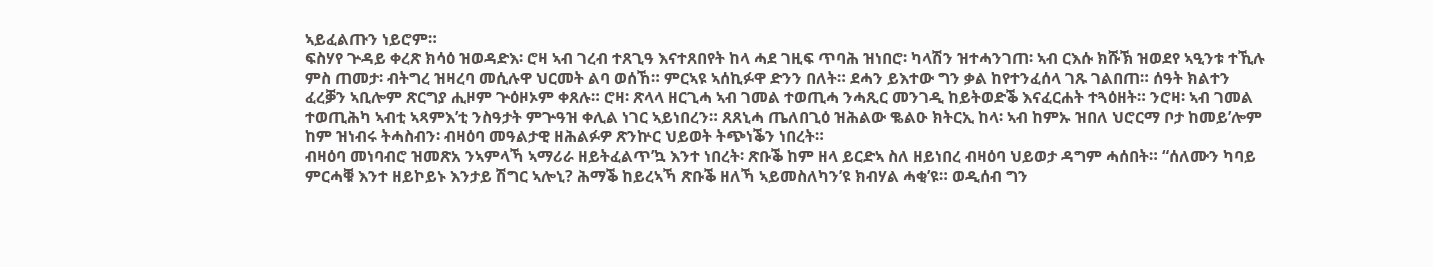ኣይፈልጡን ነይሮም።
ፍስሃየ ጕዳይ ቀረጽ ክሳዕ ዝወዳድእ፡ ሮዛ ኣብ ገረብ ተጸጊዓ እናተጸበየት ከላ ሓደ ገዚፍ ጥባሕ ዝነበሮ፡ ካላሽን ዝተሓንገጠ፡ ኣብ ርእሱ ክሹኽ ዝወደየ ኣዒንቱ ተኺሉ ምስ ጠመታ፡ ብትግረ ዝዛረባ መሲሉዋ ህርመት ልባ ወሰኸ። ምርኣዩ ኣሰኪፉዋ ድንን በለት። ደሓን ይእተው ግን ቃል ከየተንፈሰላ ገጹ ገልበጠ። ሰዓት ክልተን ፈረቓን ኣቢሎም ጽርግያ ሒዞም ጕዕዞኦም ቀጸሉ። ሮዛ፡ ጽላላ ዘርጊሓ ኣብ ገመል ተወጢሓ ንሓጺር መንገዲ ከይትወድቕ እናፈርሐት ተጓዕዘት። ንሮዛ፡ ኣብ ገመል ተወጢሕካ ኣብቲ ኣጻምእ’ቲ ንስዓታት ምጕዓዝ ቀሊል ነገር ኣይነበረን። ጸጸኒሓ ጤለበጊዕ ዝሕልው ቈልዑ ክትርኢ ከላ፡ ኣብ ከምኡ ዝበለ ህሮርማ ቦታ ከመይ’ሎም ከም ዝነብሩ ትሓስብን፡ ብዛዕባ መዓልታዊ ዘሕልፉዎ ጽንኵር ህይወት ትጭነቕን ነበረት።
ብዛዕባ መነባብሮ ዝመጽአ ንኣምላኻ ኣማሪራ ዘይትፈልጥ’ኳ እንተ ነበረት፡ ጽቡቕ ከም ዘላ ይርድኣ ስለ ዘይነበረ ብዛዕባ ህይወታ ዳግም ሓሰበት። “ሰለሙን ካባይ ምርሓቑ እንተ ዘይኮይኑ እንታይ ሽግር ኣሎኒ? ሕማቕ ከይረኣኻ ጽቡቕ ዘለኻ ኣይመስለካን’ዩ ክብሃል ሓቂ’ዩ። ወዲሰብ ግን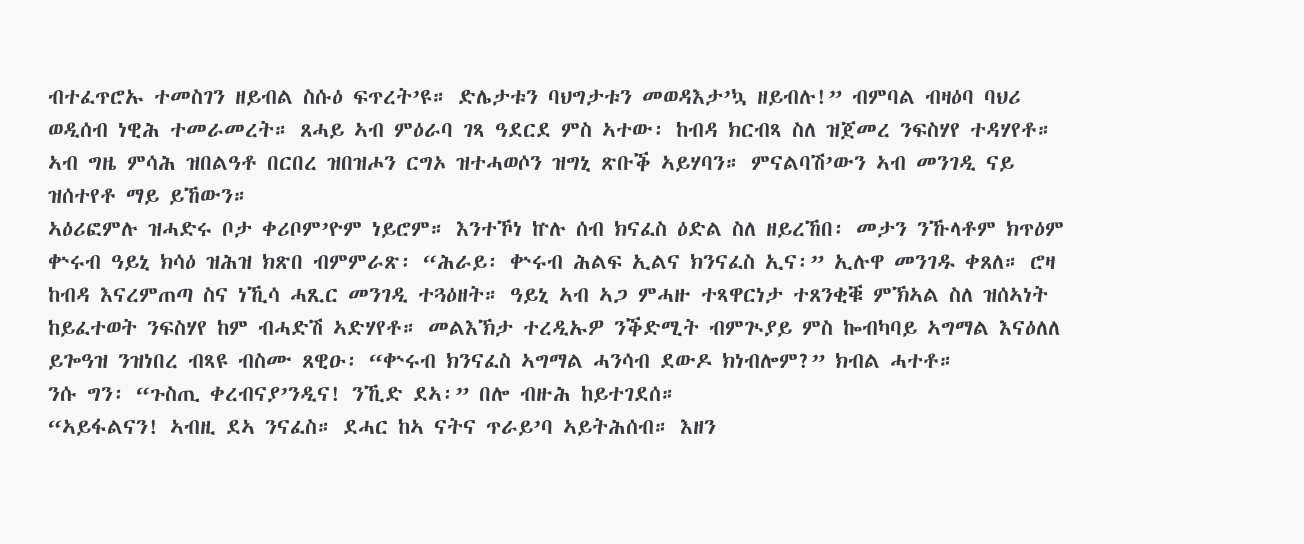ብተፈጥሮኡ ተመስገን ዘይብል ስሱዕ ፍጥረት’ዩ። ድሌታቱን ባህግታቱን መወዳእታ’ኳ ዘይብሉ!” ብምባል ብዛዕባ ባህሪ ወዲሰብ ነዊሕ ተመራመረት። ጸሓይ ኣብ ምዕራባ ገጻ ዓደርደ ምስ ኣተው፡ ከብዳ ክርብጻ ስለ ዝጀመረ ንፍስሃየ ተዳሃየቶ። ኣብ ግዜ ምሳሕ ዝበልዓቶ በርበረ ዝበዝሖን ርግኦ ዝተሓወሶን ዝግኒ ጽቡቕ ኣይሃባን። ምናልባሽ’ውን ኣብ መንገዲ ናይ ዝሰተየቶ ማይ ይኸውን።
ኣዕሪፎምሉ ዝሓድሩ ቦታ ቀሪቦም’ዮም ነይሮም። እንተኾነ ኵሉ ሰብ ክናፈስ ዕድል ስለ ዘይረኸበ፡ መታን ንኹላቶም ክጥዕም ቍሩብ ዓይኒ ክሳዕ ዝሕዝ ክጽበ ብምምራጽ፡ “ሕራይ፡ ቍሩብ ሕልፍ ኢልና ክንናፈስ ኢና፡” ኢሉዋ መንገዱ ቀጸለ። ሮዛ ከብዳ እናረምጠጣ ስና ነኺሳ ሓጺር መንገዲ ተጓዕዘት። ዓይኒ ኣብ ኣጋ ምሓዙ ተጻዋርነታ ተጸንቂቑ ምኽኣል ስለ ዝሰኣነት ከይፈተወት ንፍስሃየ ከም ብሓድሽ ኣድሃየቶ። መልእኽታ ተረዲኡዎ ንቕድሚት ብምጒያይ ምስ ኰብካባይ ኣግማል እናዕለለ ይጐዓዝ ንዝነበረ ብጻዩ ብስሙ ጸዊዑ፡ “ቍሩብ ክንናፈስ ኣግማል ሓንሳብ ደውዶ ክነብሎም?” ክብል ሓተቶ።
ንሱ ግን፡ “ጉስጢ ቀረብናያ’ንዲና! ንኺድ ደኣ፡” በሎ ብዙሕ ከይተገደሰ።
“ኣይፋልናን! ኣብዚ ደኣ ንናፈስ። ደሓር ከኣ ናትና ጥራይ’ባ ኣይትሕሰብ። እዘን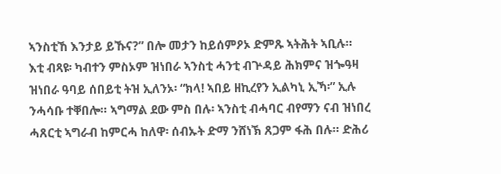ኣንስቲኸ እንታይ ይኹና?” በሎ መታን ከይሰምዖኦ ድምጹ ኣትሕት ኣቢሉ።
እቲ ብጻዩ፡ ካብተን ምስኦም ዝነበራ ኣንስቲ ሓንቲ ብጕዳይ ሕክምና ዝጐዓዛ ዝነበራ ዓባይ ሰበይቲ ትዝ ኢለንኦ፡ “ክላ! ኣበይ ዘኪረየን ኢልካኒ ኢኻ፡” ኢሉ ንሓሳቡ ተቐበሎ። ኣግማል ደው ምስ በሉ፡ ኣንስቲ ብሓባር ብየማን ናብ ዝነበረ ሓጸርቲ ኣግራብ ከምርሓ ከለዋ፡ ሰብኡት ድማ ንሸነኽ ጸጋም ፋሕ በሉ። ድሕሪ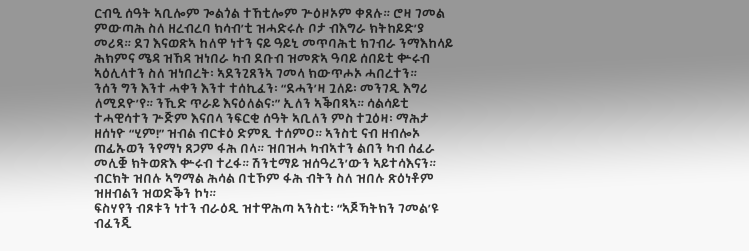ርብዒ ሰዓት ኣቢሎም ጐልጎል ተኸቲሎም ጕዕዞኦም ቀጸሉ። ሮዛ ገመል ምውጣሕ ስለ ዘረብረባ ክሳብ’ቲ ዝሓድሩሉ ቦታ ብእግራ ክትከይድ’ያ መሪጻ። ደገ እናወጽኣ ከለዋ ነተን ናይ ዓይኒ መጥባሕቲ ክገብራ ንማእከላይ ሕክምና ሜዳ ዝኸዳ ዝነበራ ካብ ደቡብ ዝመጽኣ ዓባይ ሰበይቲ ቍሩብ ኣዕሊላተን ስለ ዝነበረት፡ ኣደንጊጸንኣ ገመላ ክውጥሖኦ ሓበረተን።
ንሰን ግን እንተ ሓቀን እንተ ተሰኪፈን፡ “ደሓን’ዛ ጓለይ፡ መንገዲ እግሪ ለሚደዮ’የ። ንኺድ ጥራይ እናዕለልና፡” ኢለን ኣቕበጻኣ። ሳልሳይቲ ተሓዊሳተን ጕጅም እናበላ ንፍርቂ ሰዓት ኣቢለን ምስ ተጓዕዛ፡ ማሕታ ዘሰነዮ “ሂም!” ዝብል ብርቱዕ ድምጺ ተሰምዐ። ኣንስቲ ናብ ዘብሎኦ ጠፊኡወን ንየማነ ጸጋም ፋሕ በላ። ዝበዝሓ ካብኣተን ልበን ካብ ሰፈራ መሊቛ ክትወጽእ ቍሩብ ተረፋ። ሽንቲማይ ዝሰዓረን’ውን ኣይተሳእናን። ብርክት ዝበሉ ኣግማል ሕሳል በቲኾም ፋሕ ብትን ስለ ዝበሉ ጽዕነቶም ዝዘብልን ዝወድቕን ኮነ።
ፍስሃየን ብጾቱን ነተን ብራዕዲ ዝተዋሕጣ ኣንስቲ፡ “ኣጆኻትክን ገመል’ዩ ብፈንጂ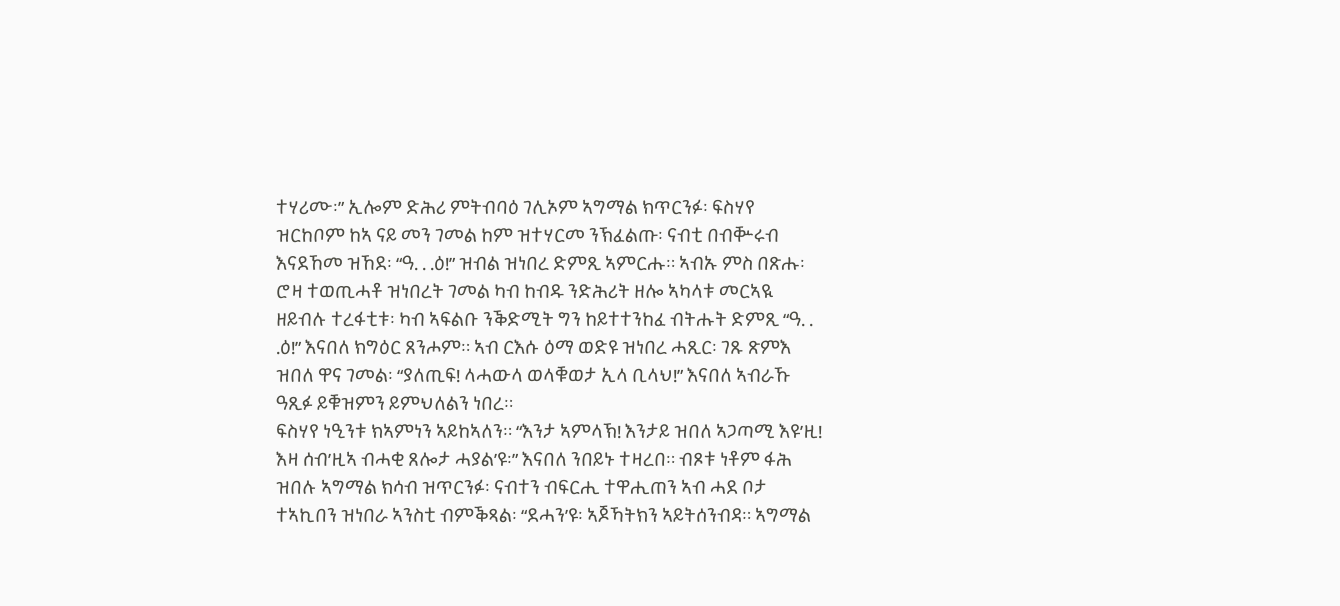ተሃሪሙ፡” ኢሎም ድሕሪ ምትብባዕ ገሊኦም ኣግማል ክጥርንፉ፡ ፍስሃየ ዝርከቦም ከኣ ናይ መን ገመል ከም ዝተሃርመ ንኽፈልጡ፡ ናብቲ በብቝሩብ እናደኸመ ዝኸደ፡ “ዓ. . .ዕ!” ዝብል ዝነበረ ድምጺ ኣምርሑ። ኣብኡ ምስ በጽሑ፡ ሮዛ ተወጢሓቶ ዝነበረት ገመል ካብ ከብዱ ንድሕሪት ዘሎ ኣካላቱ መርኣዪ ዘይብሉ ተረፋቲቱ፡ ካብ ኣፍልቡ ንቕድሚት ግን ከይተተንከፈ ብትሑት ድምጺ “ዓ. . .ዕ!” እናበለ ክግዕር ጸንሖም። ኣብ ርእሱ ዕማ ወድዩ ዝነበረ ሓጺር፡ ገጹ ጽምእ ዝበለ ዋና ገመል፡ “ያለጢፍ! ላሓውላ ወላቑወታ ኢላ ቢላህ!” እናበለ ኣብራኹ ዓጺፉ ይቑዝምን ይምህለልን ነበረ።
ፍስሃየ ነዒንቱ ክኣምነን ኣይከኣለን። “እንታ ኣምላኽ! እንታይ ዝበለ ኣጋጣሚ እዩ’ዚ! እዛ ሰብ’ዚኣ ብሓቂ ጸሎታ ሓያል’ዩ፡” እናበለ ንበይኑ ተዛረበ። ብጾቱ ነቶም ፋሕ ዝበሉ ኣግማል ክሳብ ዝጥርንፉ፡ ናብተን ብፍርሒ ተዋሒጠን ኣብ ሓደ ቦታ ተኣኪበን ዝነበራ ኣንስቲ ብምቕጻል፡ “ደሓን’ዩ፡ ኣጆኻትክን ኣይትሰንብዳ። ኣግማል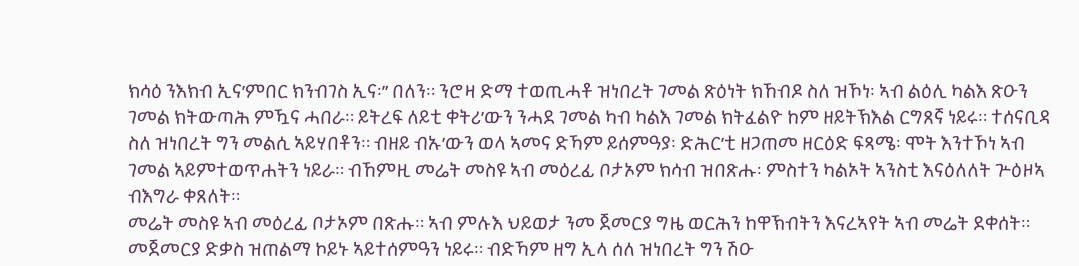ክሳዕ ንእክብ ኢና’ምበር ክንብገስ ኢና፡” በለን። ንሮዛ ድማ ተወጢሓቶ ዝነበረት ገመል ጽዕነት ክኸብዶ ስለ ዝኾነ፡ ኣብ ልዕሊ ካልእ ጽዑን ገመል ክትውጣሕ ምዃና ሓበራ። ይትረፍ ለይቲ ቀትሪ’ውን ንሓደ ገመል ካብ ካልእ ገመል ክትፈልዮ ከም ዘይትኽእል ርግጸኛ ነይሩ። ተሰናቢዳ ስለ ዝነበረት ግን መልሲ ኣይሃበቶን። ብዘይ ብኡ’ውን ወላ ኣመና ድኻም ይሰምዓያ፡ ድሕር’ቲ ዘጋጠመ ዘርዕድ ፍጻሜ፡ ሞት እንተኾነ ኣብ ገመል ኣይምተወጥሐትን ነይራ። ብኸምዚ መሬት መስዩ ኣብ መዕረፊ ቦታኦም ክሳብ ዝበጽሑ፡ ምስተን ካልኦት ኣንስቲ እናዕለለት ጕዕዞኣ ብእግራ ቀጸለት።
መሬት መስዩ ኣብ መዕረፊ ቦታኦም በጽሑ። ኣብ ምሉእ ህይወታ ንመ ጀመርያ ግዜ ወርሕን ከዋኽብትን እናረኣየት ኣብ መሬት ደቀሰት። መጀመርያ ድቃስ ዝጠልማ ኮይኑ ኣይተሰምዓን ነይሩ። ብድኻም ዘግ ኢላ ሰለ ዝነበረት ግን ሽዑ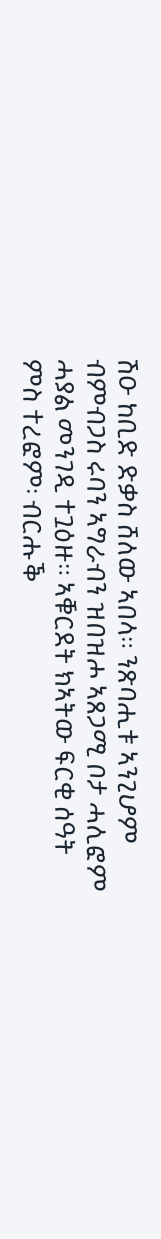ሽዑ ከቢድ ድቃስ ሸለው ኣበላ። ንጽባሒቱ ኣንጊሆም ብምብጋስ ሩባን ኣግራብን ዝበዝሖ ኣጸጋሚ ቦታ ሓሊፎም ሓያል መንገዲ ተጓዕዙ። ኣቑርደት ክኣትው ፍርቂ ሰዓት ምስ ተረፎም፡ ብርሑቕ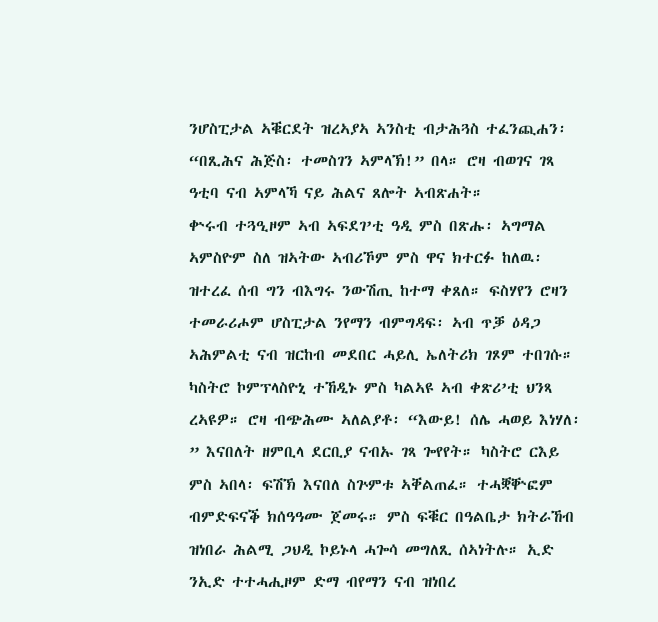ንሆስፒታል ኣቑርደት ዝረኣያኣ ኣንስቲ ብታሕጓስ ተፈንጪሐን፡ “በጺሕና ሕጅስ፡ ተመስገን ኣምላኽ!” በላ። ሮዛ ብወገና ገጻ ዓቲባ ናብ ኣምላኻ ናይ ሕልና ጸሎት ኣብጽሐት።
ቍሩብ ተጓዒዞም ኣብ ኣፍደገ’ቲ ዓዲ ምስ በጽሑ፡ ኣግማል ኣምስዮም ስለ ዝኣትው ኣብሪኾም ምስ ዋና ክተርፉ ከለዉ፡ ዝተረፈ ሰብ ግን ብእግሩ ንውሽጢ ከተማ ቀጸለ። ፍስሃየን ሮዛን ተመራሪሖም ሆስፒታል ንየማን ብምግዳፍ፡ ኣብ ጥቓ ዕዳጋ ኣሕምልቲ ናብ ዝርከብ መደበር ሓይሊ ኤለትሪክ ገጾም ተበገሱ። ካስትሮ ኮምፕላስዮኒ ተኸዲኑ ምስ ካልኣዩ ኣብ ቀጽሪ’ቲ ህንጻ ረኣዩዎ። ሮዛ ብጭሕሙ ኣለልያቶ፡ “እውይ! ሰሌ ሓወይ እነሃለ፡” እናበለት ዘምቢላ ደርቢያ ናብኡ ገጻ ጐየየት። ካስትሮ ርእይ ምስ ኣበላ፡ ፍሽኽ እናበለ ስጕምቱ ኣቐልጠፈ። ተሓቛቝፎም ብምድፍናቕ ክሰዓዓሙ ጀመሩ። ምስ ፍቑር በዓልቤታ ክትራኸብ ዝነበራ ሕልሚ ጋህዲ ኮይኑላ ሓጐሳ መግለጺ ሰኣነትሉ። ኢድ ንኢድ ተተሓሒዞም ድማ ብየማን ናብ ዝነበረ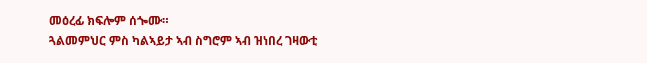መዕረፊ ክፍሎም ሰጐሙ።
ጓልመምህር ምስ ካልኣይታ ኣብ ስግሮም ኣብ ዝነበረ ገዛውቲ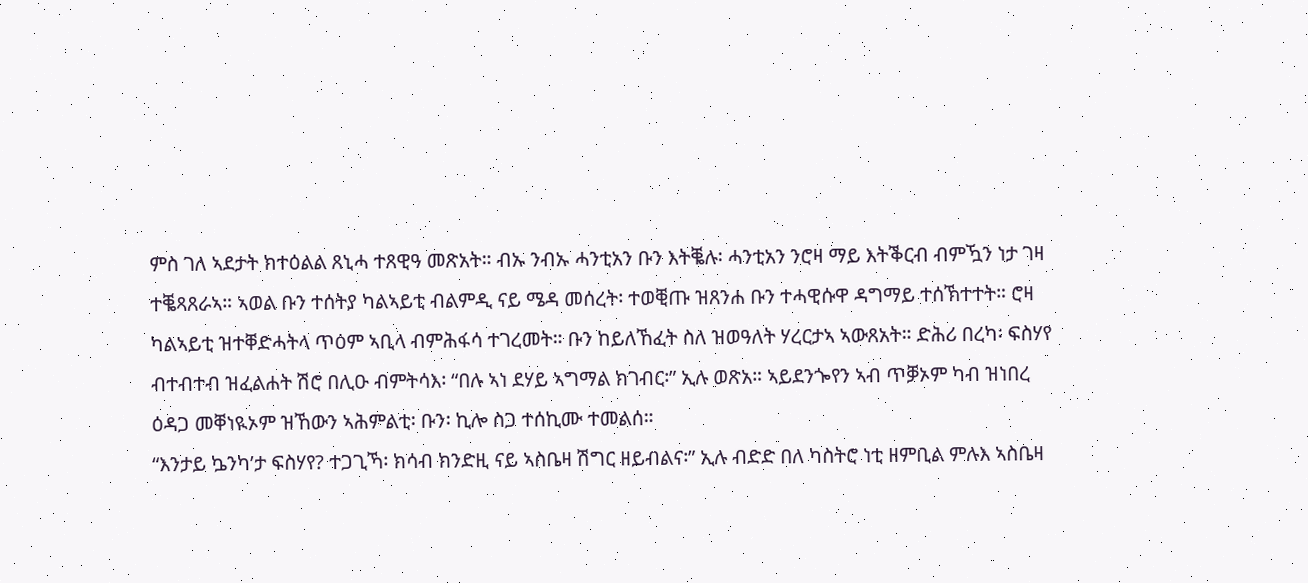ምስ ገለ ኣደታት ክተዕልል ጸኒሓ ተጸዊዓ መጽአት። ብኡ ንብኡ ሓንቲአን ቡን እትቘሉ፡ ሓንቲአን ንሮዛ ማይ እትቕርብ ብምዃን ነታ ገዛ ተቘጻጸራኣ። ኣወል ቡን ተሰትያ ካልኣይቲ ብልምዲ ናይ ሜዳ መሰረት፡ ተወቒጡ ዝጸንሐ ቡን ተሓዊሱዋ ዳግማይ ተሰኽተተት። ሮዛ ካልኣይቲ ዝተቐድሓትላ ጥዕም ኣቢላ ብምሕፋሳ ተገረመት። ቡን ከይለኸፈት ስለ ዝወዓለት ሃረርታኣ ኣውጸአት። ድሕሪ በረካ፡ ፍስሃየ ብተብተብ ዝፈልሐት ሽሮ በሊዑ ብምትሳእ፡ “በሉ ኣነ ደሃይ ኣግማል ክገብር፡” ኢሉ ወጽአ። ኣይደንጐየን ኣብ ጥቓኦም ካብ ዝነበረ ዕዳጋ መቐነዪኦም ዝኸውን ኣሕምልቲ፡ ቡን፡ ኪሎ ስጋ ተሰኪሙ ተመልሰ።
“እንታይ ኴንካ’ታ ፍስሃየ? ተጋጊኻ፡ ክሳብ ክንድዚ ናይ ኣስቤዛ ሽግር ዘይብልና፡” ኢሉ ብድድ በለ ካስትሮ ነቲ ዘምቢል ምሉእ ኣስቤዛ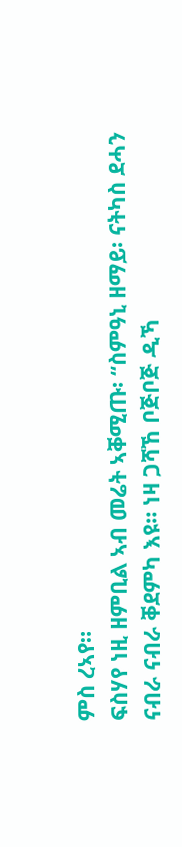ምስ ረኣየ።
ፍስሃየ ነዚ ዘምቢል ኣብ መሬት ኣቐሚጡ፡ “ስምዓኒ ዘማይ፡ ናትካስ ደሓን ናብራ ናብራ ቐደምካ እዩ። ነዛ ጋሻኸ ቦጅቦጅ ዲኻ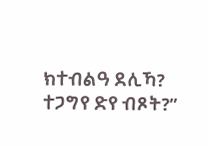ክተብልዓ ደሊኻ? ተጋግየ ድየ ብጾት?”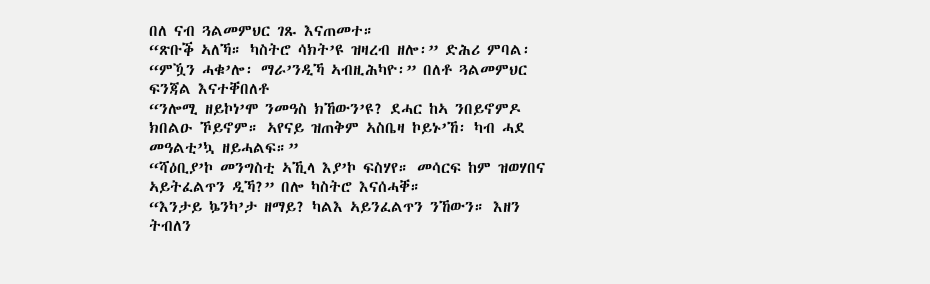በለ ናብ ጓልመምህር ገጹ እናጠመተ።
“ጽቡቕ ኣለኻ። ካስትሮ ሳክት’ዩ ዝዛረብ ዘሎ፡” ድሕሪ ምባል፡ “ምዃን ሓቁ’ሎ፡ ማራ’ንዲኻ ኣብዚሕካዮ፡” በለቶ ጓልመምህር ፍንጃል እናተቐበለቶ
“ንሎሚ ዘይኮነ’ሞ ንመዓስ ክኸውን’ዩ? ደሓር ከኣ ንበይኖምዶ ክበልዑ ኾይኖም። ኣየናይ ዝጠቅም ኣስቤዛ ኮይኑ’ኸ፡ ካብ ሓደ መዓልቲ’ኳ ዘይሓልፍ።”
“ሻዕቢያ’ኮ መንግስቲ ኣኺላ እያ’ኮ ፍስሃየ። መሳርፍ ከም ዝወሃበና ኣይትፈልጥን ዲኻ?” በሎ ካስትሮ እናሰሓቐ።
“እንታይ ኴንካ’ታ ዘማይ? ካልእ ኣይንፈልጥን ንኸውን። እዘን ትብለን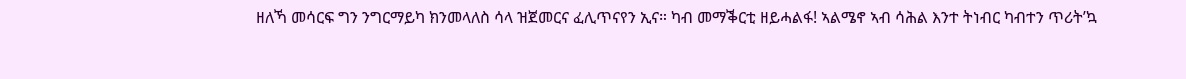ዘለኻ መሳርፍ ግን ንግርማይካ ክንመላለስ ሳላ ዝጀመርና ፈሊጥናየን ኢና። ካብ መማቕርቲ ዘይሓልፋ! ኣልሜኖ ኣብ ሳሕል እንተ ትነብር ካብተን ጥሪት’ኳ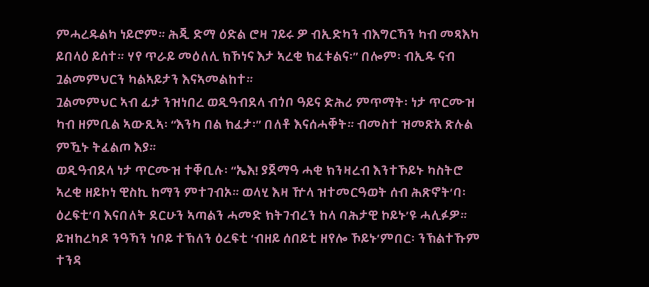ምሓረዱልካ ነይሮም። ሕጂ ድማ ዕድል ሮዛ ገይሩ ዎ ብኢድካን ብእግርኻን ካብ መጻእካ ይበላዕ ይሰተ። ሃየ ጥራይ መዕለሊ ክኾነና እታ ኣረቂ ክፈቱልና፡” በሎም፡ ብኢዱ ናብ ጓልመምህርን ካልኣይታን እናኣመልከተ።
ጓልመምህር ኣብ ፊታ ንዝነበረ ወዲዓብደላ ብጎቦ ዓይና ድሕሪ ምጥማት፡ ነታ ጥርሙዝ ካብ ዘምቢል ኣውጺኣ፡ “እንካ በል ክፈታ፡” በለቶ እናሰሓቐት። ብመስተ ዝመጽአ ጽሉል ምዃኑ ትፈልጦ እያ።
ወዲዓብደላ ነታ ጥርሙዝ ተቐቢሉ፡ “ኤእ! ያጀማዓ ሓቂ ክንዛረብ እንተኾይኑ ካስትሮ ኣረቂ ዘይኮነ ዊስኪ ከማን ምተገብኦ። ወላሂ እዛ ዅላ ዝተመርዓወት ሰብ ሕጽኖት’ባ፡ ዕረፍቲ’ባ እናበለት ደርሁን ኣጣልን ሓመድ ክትገብረን ከላ ባሕታዊ ኮይኑ’ዩ ሓሊፉዎ። ይዝከረካዶ ንዓኻን ነቦይ ተኽለን ዕረፍቲ ‘ብዘይ ሰበይቲ ዘየሎ ኾይኑ’ምበር፡ ንኽልተኹም ተንዳ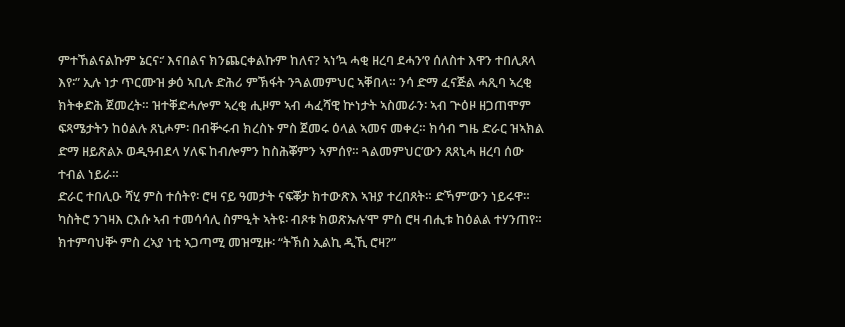ምተኸልናልኩም ኔርና፡’ እናበልና ክንጨርቀልኩም ከለና? ኣነ’ኳ ሓቂ ዘረባ ደሓን’የ ሰለስተ እዋን ተበሊጸላ እየ፡” ኢሉ ነታ ጥርሙዝ ቃዕ ኣቢሉ ድሕሪ ምኽፋት ንጓልመምህር ኣቐበላ። ንሳ ድማ ፈናጅል ሓጺባ ኣረቂ ክትቀድሕ ጀመረት። ዝተቐድሓሎም ኣረቂ ሒዞም ኣብ ሓፈሻዊ ኵነታት ኣስመራን፡ ኣብ ጕዕዞ ዘጋጠሞም ፍጻሜታትን ከዕልሉ ጸኒሖም፡ በብቝሩብ ክረስኑ ምስ ጀመሩ ዕላል ኣመና መቀረ። ክሳብ ግዜ ድራር ዝኣክል ድማ ዘይጽልኦ ወዲዓብደላ ሃለፍ ከብሎምን ከስሕቖምን ኣምሰየ። ጓልመምህር’ውን ጸጸኒሓ ዘረባ ሰው ተብል ነይራ።
ድራር ተበሊዑ ሻሂ ምስ ተሰትየ፡ ሮዛ ናይ ዓመታት ናፍቖታ ክተውጽእ ኣዝያ ተረበጸት። ድኻም’ውን ነይሩዋ። ካስትሮ ንገዛእ ርእሱ ኣብ ተመሳሳሊ ስምዒት ኣትዩ፡ ብጾቱ ክወጽኡሉ’ሞ ምስ ሮዛ ብሒቱ ከዕልል ተሃንጠየ። ክተምባህቝ ምስ ረኣያ ነቲ ኣጋጣሚ መዝሚዙ፡ “ትኽስ ኢልኪ ዲኺ ሮዛ?”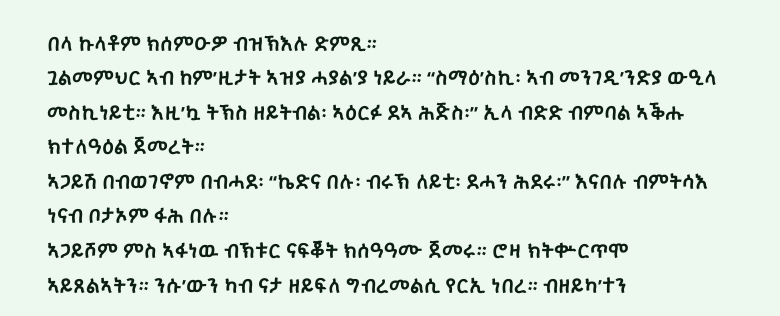በላ ኩላቶም ክሰምዑዎ ብዝኽእሉ ድምጺ።
ጓልመምህር ኣብ ከም’ዚታት ኣዝያ ሓያል’ያ ነይራ። “ስማዕ’ስኪ፡ ኣብ መንገዲ’ንድያ ውዒላ መስኪነይቲ። እዚ’ኳ ትኽስ ዘይትብል፡ ኣዕርፉ ደኣ ሕጅስ፡” ኢላ ብድድ ብምባል ኣቕሑ ክተለዓዕል ጀመረት።
ኣጋይሽ በብወገኖም በብሓደ፡ “ኬድና በሉ፡ ብሩኽ ለይቲ፡ ደሓን ሕደሩ፡” እናበሉ ብምትሳእ ነናብ ቦታኦም ፋሕ በሉ።
ኣጋይሾም ምስ ኣፋነዉ ብኽቱር ናፍቖት ክሰዓዓሙ ጀመሩ። ሮዛ ክትቍርጥሞ ኣይጸልኣትን። ንሱ’ውን ካብ ናታ ዘይፍለ ግብረመልሲ የርኢ ነበረ። ብዘይካ’ተን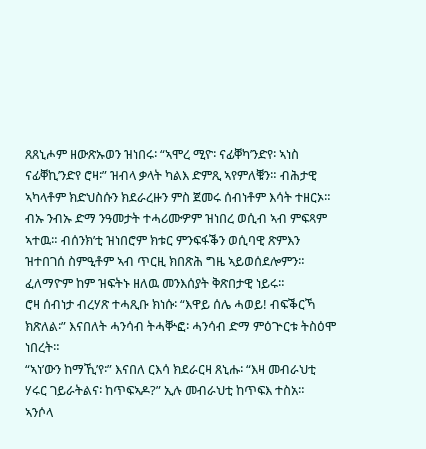ጸጸኒሖም ዘውጽኡወን ዝነበሩ፡ “ኣሞረ ሚዮ፡ ናፊቐካ’ንድየ፡ ኣነስ ናፊቐኪ’ንድየ ሮዛ፡” ዝብላ ቃላት ካልእ ድምጺ ኣየምለቑን። ብሕታዊ ኣካላቶም ክድህስሱን ክደራረዙን ምስ ጀመሩ ሰብነቶም እሳት ተዘርኦ። ብኡ ንብኡ ድማ ንዓመታት ተሓሪሙዎም ዝነበረ ወሲብ ኣብ ምፍጻም ኣተዉ። ብሰንክ’ቲ ዝነበሮም ክቱር ምንፍፋቕን ወሲባዊ ጽምእን ዝተበገሰ ስምዒቶም ኣብ ጥርዚ ክበጽሕ ግዜ ኣይወሰደሎምን። ፈለማዮም ከም ዝፍትኑ ዘለዉ መንእሰያት ቅጽበታዊ ነይሩ።
ሮዛ ሰብነታ ብረሃጽ ተሓጺቡ ክነሱ፡ “እዋይ ሰሌ ሓወይ! ብፍቕርኻ ክጽለል፡” እናበለት ሓንሳብ ትሓቝፎ፡ ሓንሳብ ድማ ምዕጕርቱ ትስዕሞ ነበረት።
“ኣነ’ውን ከማኺ’የ፡” እናበለ ርእሳ ክደራርዛ ጸኒሑ፡ “እዛ መብራህቲ ሃሩር ገይራትልና፡ ከጥፍኣዶ?” ኢሉ መብራህቲ ከጥፍእ ተስአ።
ኣንሶላ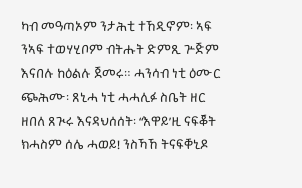ካብ መዓጣኦም ንታሕቲ ተኸዲኖም፡ ኣፍ ንኣፍ ተወሃሂቦም ብትሑት ድምጺ ጕጅም እናበሉ ከዕልሉ ጀመሩ። ሓንሳብ ነቲ ዕሙር ጭሕሙ፡ ጸኒሓ ነቲ ሓሓሊፉ ስቤት ዘር ዘበለ ጸጒሩ እናዳህሰሰት፡ “እዋይ’ዚ ናፍቖት ክሓስም ሰሌ ሓወይ! ንስኻኸ ትናፍቐኒዶ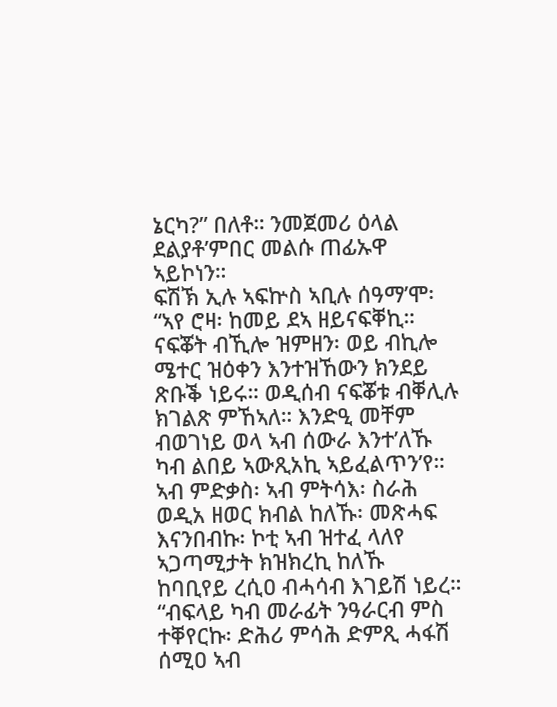ኔርካ?” በለቶ። ንመጀመሪ ዕላል ደልያቶ’ምበር መልሱ ጠፊኡዋ ኣይኮነን።
ፍሽኽ ኢሉ ኣፍኵስ ኣቢሉ ሰዓማ’ሞ፡ “ኣየ ሮዛ፡ ከመይ ደኣ ዘይናፍቐኪ። ናፍቖት ብኺሎ ዝምዘን፡ ወይ ብኪሎ ሜተር ዝዕቀን እንተዝኸውን ክንደይ ጽቡቕ ነይሩ። ወዲሰብ ናፍቖቱ ብቐሊሉ ክገልጽ ምኸኣለ። እንድዒ መቸም ብወገነይ ወላ ኣብ ሰውራ እንተ’ለኹ ካብ ልበይ ኣውጺአኪ ኣይፈልጥን’የ። ኣብ ምድቃስ፡ ኣብ ምትሳእ፡ ስራሕ ወዲአ ዘወር ክብል ከለኹ፡ መጽሓፍ እናንበብኩ፡ ኮቲ ኣብ ዝተፈ ላለየ ኣጋጣሚታት ክዝክረኪ ከለኹ ከባቢየይ ረሲዐ ብሓሳብ እገይሽ ነይረ።
“ብፍላይ ካብ መራፊት ንዓራርብ ምስ ተቐየርኩ፡ ድሕሪ ምሳሕ ድምጺ ሓፋሽ ሰሚዐ ኣብ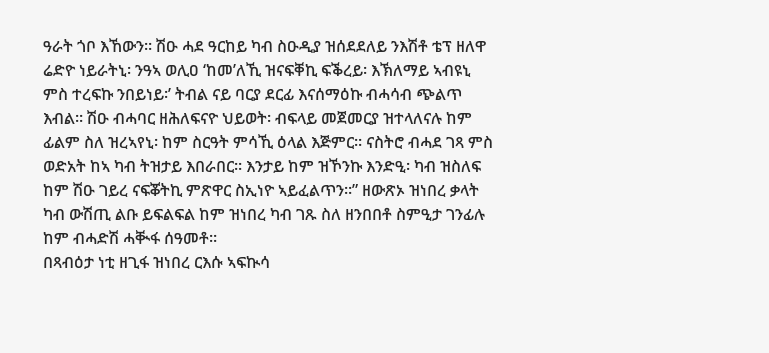ዓራት ጎቦ እኸውን። ሽዑ ሓደ ዓርከይ ካብ ስዑዲያ ዝሰደደለይ ንእሽቶ ቴፕ ዘለዋ ሬድዮ ነይራትኒ፡ ንዓኣ ወሊዐ ‘ከመ’ለኺ ዝናፍቐኪ ፍቕረይ፡ እኽለማይ ኣብዩኒ ምስ ተረፍኩ ንበይነይ፡’ ትብል ናይ ባርያ ደርፊ እናሰማዕኩ ብሓሳብ ጭልጥ እብል። ሽዑ ብሓባር ዘሕለፍናዮ ህይወት፡ ብፍላይ መጀመርያ ዝተላለናሉ ከም ፊልም ስለ ዝረኣየኒ፡ ከም ስርዓት ምሳኺ ዕላል እጅምር። ናስትሮ ብሓደ ገጻ ምስ ወድአት ከኣ ካብ ትዝታይ እበራበር። እንታይ ከም ዝኾንኩ እንድዒ፡ ካብ ዝስለፍ ከም ሽዑ ገይረ ናፍቖትኪ ምጽዋር ስኢነዮ ኣይፈልጥን።” ዘውጽኦ ዝነበረ ቃላት ካብ ውሽጢ ልቡ ይፍልፍል ከም ዝነበረ ካብ ገጹ ስለ ዘንበበቶ ስምዒታ ገንፊሉ ከም ብሓድሽ ሓቚፋ ሰዓመቶ።
በጻብዕታ ነቲ ዘጊፋ ዝነበረ ርእሱ ኣፍኲሳ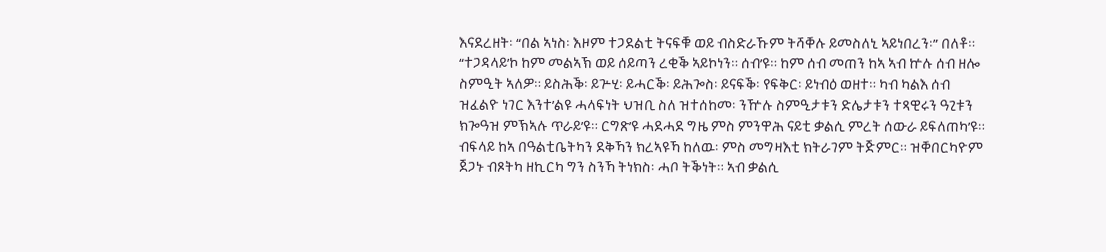እናደረዘት፡ “በል ኣነስ፡ እዞም ተጋደልቲ ትናፍቑ ወይ ብስድራኹም ትሻቐሉ ይመስለኒ ኣይነበረን፡” በለቶ።
“ተጋዳላይ’ኮ ከም መልኣኽ ወይ ሰይጣን ረቂቕ ኣይኮነን። ሰብ’ዩ። ከም ሰብ መጠን ከኣ ኣብ ኵሉ ሰብ ዘሎ ስምዒት ኣለዎ። ይስሕቕ፡ ይጕሂ፡ ይሓርቕ፡ ይሕጐስ፡ ይናፍቕ፡ የፍቅር፡ ይነብዕ ወዘተ። ካብ ካልእ ሰብ ዝፈልዮ ነገር እንተ’ልዩ ሓላፍነት ህዝቢ ስለ ዝተሰከመ፡ ንዅሉ ስምዒታቱን ድሌታቱን ተጻዊሩን ዓጊቱን ክጐዓዝ ምኽኣሉ ጥራይ’ዩ። ርግጽ’ዩ ሓደሓደ ግዜ ምስ ምንዋሕ ናይቲ ቃልሲ ምረት ሰውራ ይፍለጠካ’ዩ። ብፍላይ ከኣ በዓልቲቤትካን ደቅኻን ክረኣዩኻ ከለዉ፡ ምስ መግዛእቲ ክትራገም ትጅምር። ዝቐበርካዮም ጀጋኑ ብጾትካ ዘኪርካ ግን ስንኻ ትነክስ፡ ሓቦ ትቕነት። ኣብ ቃልሲ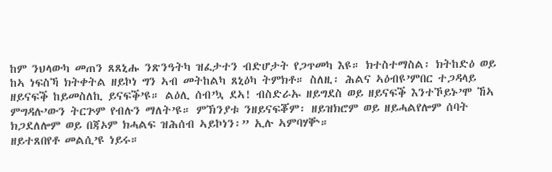ከም ንህላውካ መጠን ጸጸኒሑ ንጽንዓትካ ዝፈታተን ብድሆታት የጋጥመካ እዩ። ክተስተማስል፡ ክትከድዕ ወይ ከኣ ነፍስኻ ክትቀትል ዘይኮነ ግን ኣብ መትከልካ ጸኒዕካ ትምክቶ። ስለዚ፡ ሕልና ኣዕብዩ’ምበር ተጋዳላይ ዘይናፍቕ ከይመስለኪ ይናፍቕ’ዩ። ልዕሊ ሰብ’ኳ ደኣ! ብስድራኡ ዘይግደስ ወይ ዘይናፍቕ እንተኾይኑ’ሞ ኸኣ ምግዳሉ’ውን ትርጕም የብሉን ማለት’ዩ። ምኽንያቱ ንዘይናፍቖም፡ ዘይዝክሮም ወይ ዘይሓልየሎም ሰባት ክጋደለሎም ወይ በጃኦም ክሓልፍ ዝሕሰብ ኣይኮነን፡” ኢሉ ኣምባሃቝ።
ዘይተጸበየቶ መልሲ’ዩ ነይሩ።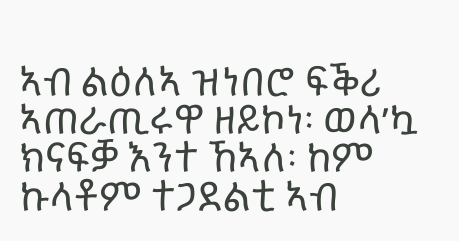ኣብ ልዕለኣ ዝነበሮ ፍቕሪ ኣጠራጢሩዋ ዘይኮነ፡ ወላ’ኳ ክናፍቓ እንተ ኸኣለ፡ ከም ኩላቶም ተጋደልቲ ኣብ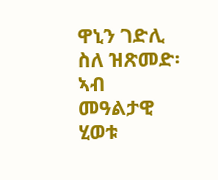ዋኒን ገድሊ ስለ ዝጽመድ፡ ኣብ መዓልታዊ ሂወቱ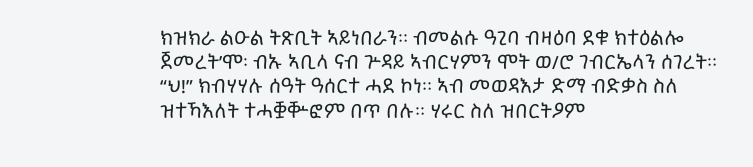ክዝክራ ልዑል ትጽቢት ኣይነበራን። ብመልሱ ዓጊባ ብዛዕባ ደቁ ክተዕልሎ ጀመረት’ሞ፡ ብኡ ኣቢላ ናብ ጕዳይ ኣብርሃምን ሞት ወ/ሮ ገብርኤላን ሰገረት። “ህ!” ክብሃሃሉ ሰዓት ዓሰርተ ሓደ ኮነ። ኣብ መወዳእታ ድማ ብድቃስ ስለ ዝተኻእለት ተሓቛቝፎም በጥ በሉ። ሃሩር ስለ ዝበርትዖም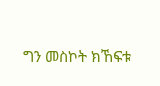ግን መስኮት ክኸፍቱ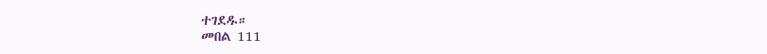ተገደዱ።
መበል 111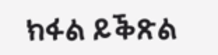ክፋል ይቕጽል